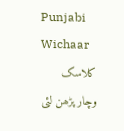Punjabi Wichaar
کلاسک
وچار پڑھن لئی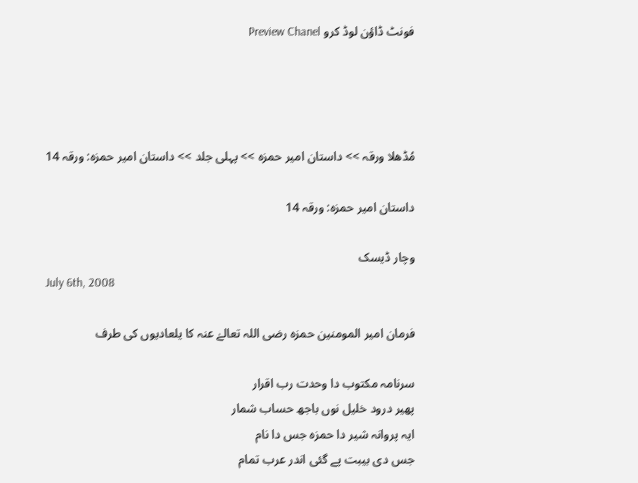فونٹ ڈاؤن لوڈ کرو Preview Chanel




مُڈھلا ورقہ >> داستان امیر حمزہ >> پہلی جلد >> داستان امیر حمزہ: ورقہ 14

داستان امیر حمزہ: ورقہ 14

وچار ڈیسک
July 6th, 2008

فرمان امیر المومنین حمزہ رضی اللہ تعالےٰ عنہ کا یلعادیوں کی طرف

سرنامہ مکتوب دا وحدت رب اقرار
پھیر درود خلیل نوں باجھ حساب شمار
ایہ پروانہ شیر دا حمزہ جس دا نام
جس دی بیبت پے گئی اندر عرب تمام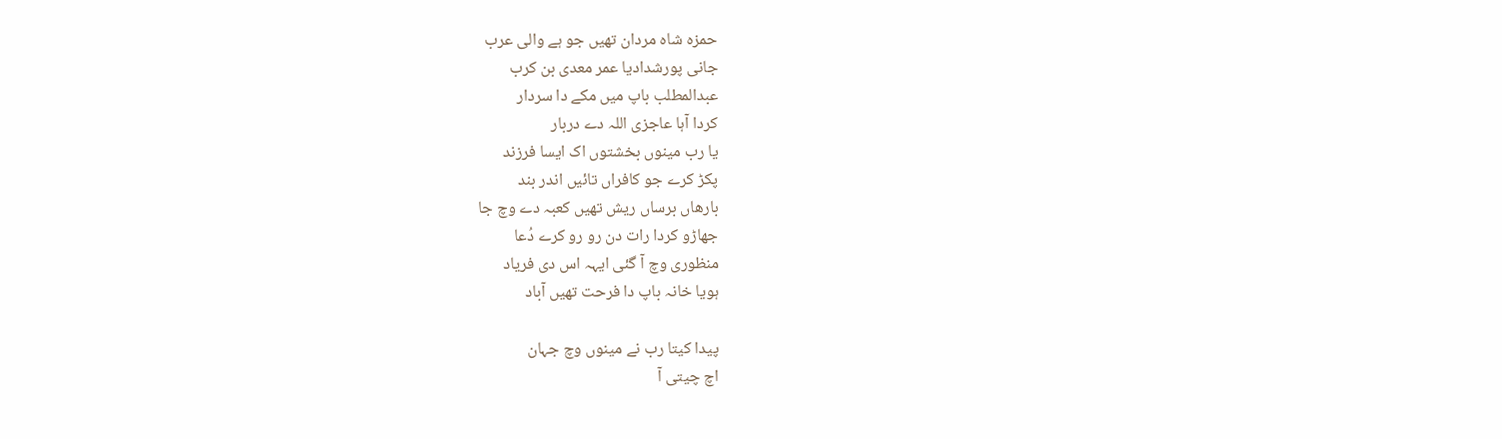حمزہ شاہ مردان تھیں جو ہے والی عرب
جانی پورشدادیا عمر معدی بن کرب
عبدالمطلب باپ میں مکے دا سردار
کردا آہا عاجزی اللہ دے دربار
یا رب مینوں بخشتوں اک ایسا فرزند
پکڑ کرے جو کافراں تائیں اندر بند
بارھاں برساں ریش تھیں کعبہ دے وچ جا
جھاڑو کردا رات دن رو رو کرے دُعا
منظوری وچ آ گئی ایہہ اس دی فریاد
ہویا خانہ باپ دا فرحت تھیں آباد

پیدا کیتا رب نے مینوں وچ جہان
اچ چیتی آ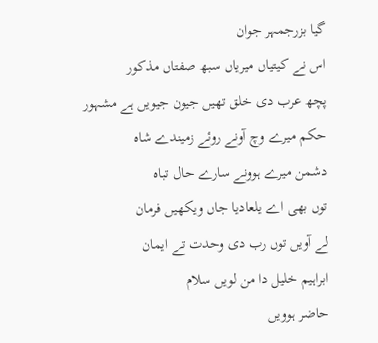گیا بزرجمہر جوان
اس نے کیتیاں میریاں سبھ صفتاں مذکور
پچھ عرب دی خلق تھیں جیون جیویں ہے مشہور
حکم میرے وچ آونے روئے زمیندے شاہ
دشمن میرے ہوونے سارے حال تباہ
توں بھی اے یلعادیا جاں ویکھیں فرمان
لے آویں توں رب دی وحدت تے ایمان
ابراہیم خلیل دا من لویں سلام
حاضر ہوویں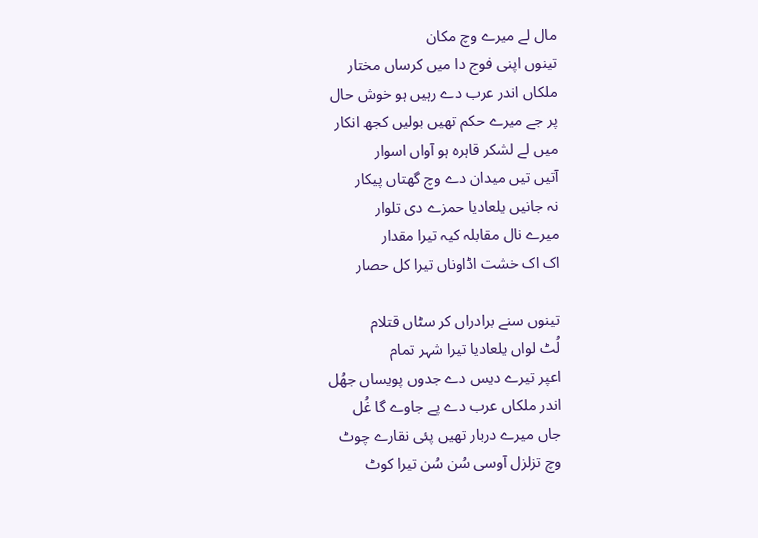مال لے میرے وچ مکان
تینوں اپنی فوج دا میں کرساں مختار
ملکاں اندر عرب دے رہیں ہو خوش حال
پر جے میرے حکم تھیں بولیں کجھ انکار
میں لے لشکر قاہرہ ہو آواں اسوار
آتیں تیں میدان دے وچ گھتاں پیکار
نہ جانیں یلعادیا حمزے دی تلوار
میرے نال مقابلہ کیہ تیرا مقدار
اک اک خشت اڈاوناں تیرا کل حصار

تینوں سنے برادراں کر سٹاں قتلام
لُٹ لواں یلعادیا تیرا شہر تمام
اعپر تیرے دیس دے جدوں پویساں جھُل
اندر ملکاں عرب دے پے جاوے گا غُل
جاں میرے دربار تھیں پئی نقارے چوٹ
وچ تزلزل آوسی سُن سُن تیرا کوٹ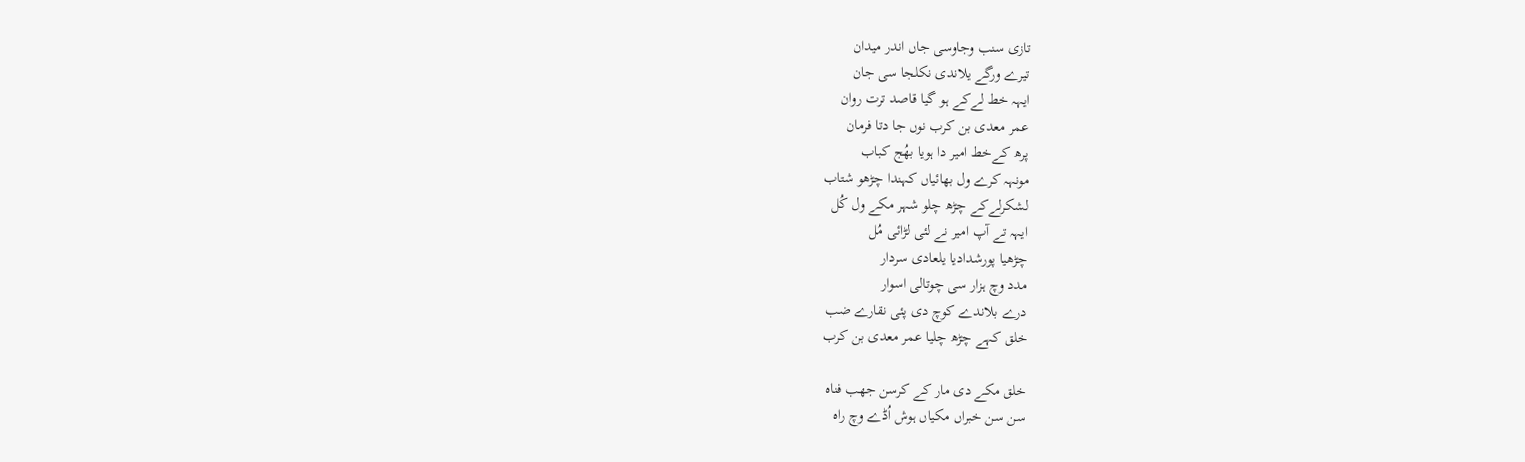تازی سنب وجاوسی جاں اندر میدان
تیرے ورگے یلاندی نکلجا سی جان
ایہہ خط لےکے ہو گیا قاصد ترت روان
عمر معدی بن کرب نوں جا دتا فرمان
پرھ کےخط امیر دا ہویا بھُج کباب
مونہہ کرے ول بھائیاں کہندا چڑھو شتاب
لشکرلےکے چڑھ چلو شہر مکے ول کُل
ایہہ تے آپ امیر نے لئی لڑائی مُل
چڑھیا پورشدادیا یلعادی سردار
مدد وچ ہزار سی چوتالی اسوار
درے بلاندے کوچ دی پئی نقارے ضب
خلق کہے چڑھ چلیا عمر معدی بن کرب

خلق مکے دی مار کے کرسن جھب فناہ
سن سن خبراں مکیاں ہوش اُڈے وچ راہ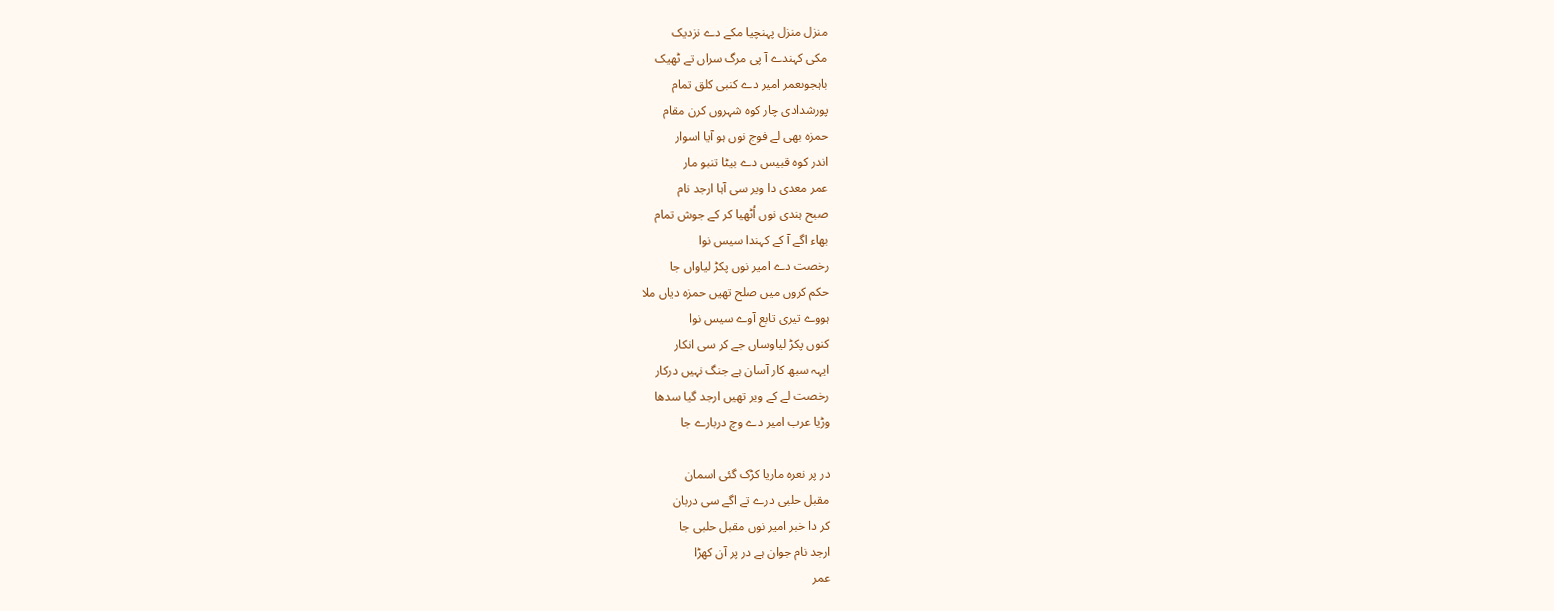منزل منزل پہنچیا مکے دے نزدیک
مکی کہندے آ پی مرگ سراں تے ٹھیک
باہجوںعمر امیر دے کنبی کلق تمام
پورشدادی چار کوہ شہروں کرن مقام
حمزہ بھی لے فوج نوں ہو آیا اسوار
اندر کوہ قبیس دے بیٹا تنبو مار
عمر معدی دا ویر سی آہا ارجد نام
صبح ہندی نوں اُٹھیا کر کے جوش تمام
بھاء اگے آ کے کہندا سیس نوا
رخصت دے امیر نوں پکڑ لیاواں جا
حکم کروں میں صلح تھیں حمزہ دیاں ملا
ہووے تیری تابع آوے سیس نوا
کنوں پکڑ لیاوساں جے کر سی انکار
ایہہ سبھ کار آسان ہے جنگ نہیں درکار
رخصت لے کے ویر تھیں ارجد گیا سدھا
وڑیا عرب امیر دے وچ دربارے جا

در پر نعرہ ماریا کڑک گئی اسمان
مقبل حلبی درے تے اگے سی دربان
کر دا خبر امیر نوں مقبل حلبی جا
ارجد نام جوان ہے در پر آن کھڑا
عمر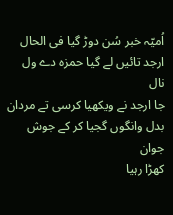اُمیّہ خبر سُن دوڑ گیا فی الحال
ارجد تائیں لے گیا حمزہ دے ول نال
جا ارجد نے ویکھیا کرسی تے مردان
بدل وانگوں گجیا کر کے جوش جوان
کھڑا رہیا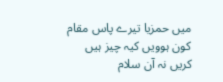میں حمزیا تیرے پاس مقام
کون ہوویں کیہ چیز ہیں کریں نہ آن سلام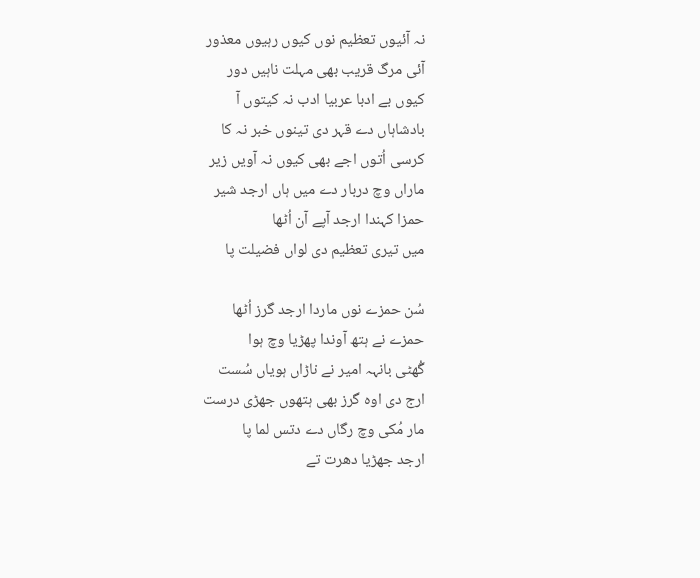نہ آئیوں تعظیم نوں کیوں رہیوں معذور
آئی مرگ قریب بھی مہلت ناہیں دور
کیوں بے ادبا عربیا ادب نہ کیتوں آ
بادشاہاں دے قہر دی تینوں خبر نہ کا
کرسی اُتوں اجے بھی کیوں نہ آویں زیر
ماراں وچ دربار دے میں ہاں ارجد شیر
حمزا کہندا ارجد آپے آن اُٹھا
میں تیری تعظیم دی لواں فضیلت پا

سُن حمزے نوں ماردا ارجد گرز اُٹھا
حمزے نے ہتھ آوندا پھڑیا وچ ہوا
گُھٹی بانہہ امیر نے ناڑاں ہویاں سُست
ارج دی اوہ گرز بھی ہتھوں جھڑی درست
مار مُکی وچ رگاں دے دتس لما پا
ارجد جھڑیا دھرت تے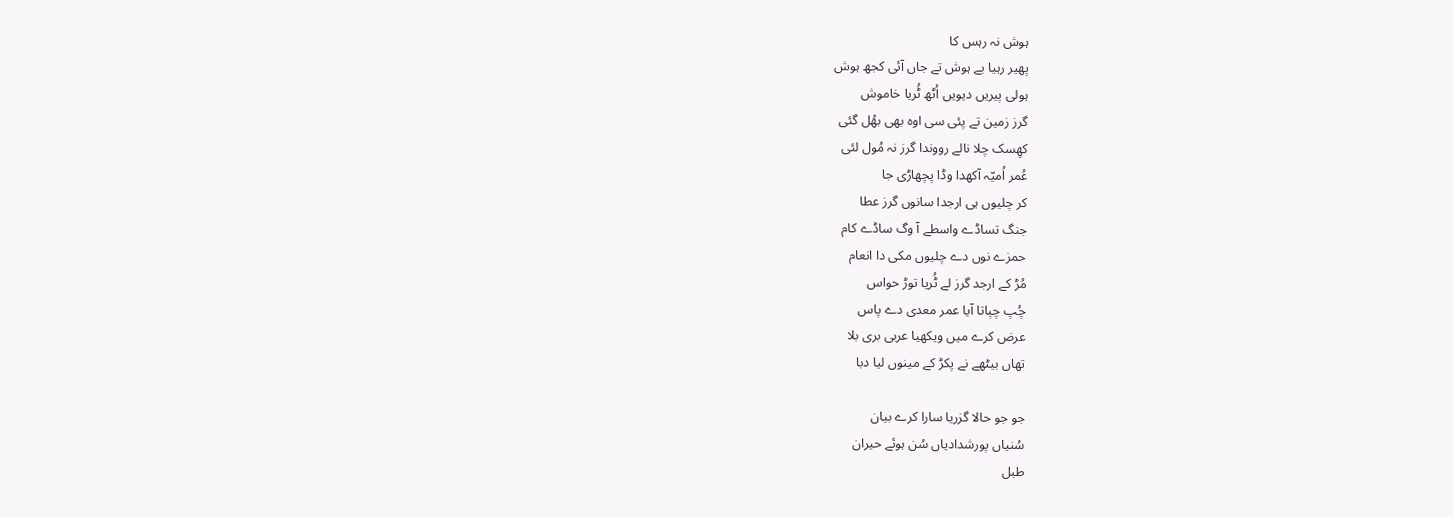ہوش نہ رہس کا
پھیر رہیا بے ہوش تے جاں آئی کجھ ہوش
ہولی پیریں دیویں اُٹھ ٹُریا خاموش
گرز زمین تے پئی سی اوہ بھی بھُل گئی
کھِسک چلا نالے رووندا گرز نہ مُول لئی
عُمر اُمیّہ آکھدا وڈا پچھاڑی جا
کر چلیوں ہی ارجدا سانوں گرز عطا
جنگ تساڈے واسطے آ وگ ساڈے کام
حمزے نوں دے چلیوں مکی دا انعام
مُڑ کے ارجد گرز لے ٹُریا توڑ حواس
چُپ چپاتا آیا عمر معدی دے پاس
عرض کرے میں ویکھیا عربی بری بلا
تھاں بیٹھے نے پکڑ کے مینوں لیا دبا

جو جو حالا گزریا سارا کرے بیان
سُنیاں پورشدادیاں سُن ہوئے حیران
طبل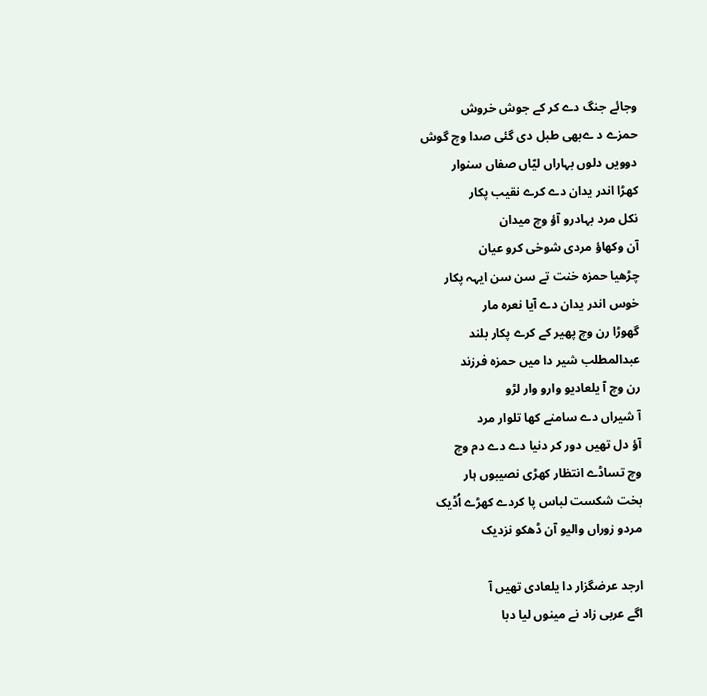وجائے جنگ دے کر کے جوش خروش
حمزے د ےبھی طبل دی گئی صدا وچ گوش
دوویں دلوں بہاراں لیّاں صفاں سنوار
کھڑا اندر یدان دے کرے نقیب پکار
نکل مرد بہادرو آؤ وچ میدان
آن وکھاؤ مردی شوخی کرو عیان
چڑھیا حمزہ خنت تے سن سن ایہہ پکار
خوس اندر یدان دے آیا نعرہ مار
گھوڑا رن وچ پھیر کے کرے پکار بلند
عبدالمطلب شیر دا میں حمزہ فرزند
رن وچ آ یلعادیو وارو وار لڑو
آ شیراں دے سامنے کھا تلوار مرد
آؤ دل تھیں دور کر دنیا دے دے دم وچ
وچ تساڈے انتظار کھڑی نصیبوں ہار
بخت شکست لباس پا کردے کھڑے اُڈیک
مردو زوراں والیو آن ڈھکو نزدیک

ارجد عرضگزار دا یلعادی تھیں آ
اگے عربی زاد نے مینوں لیا دبا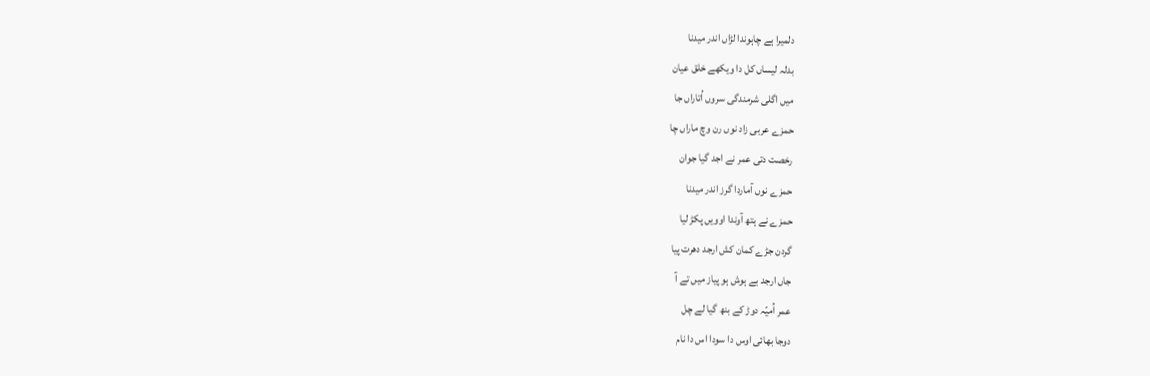دلمیرا ہے چاہوندا لڑاں اندر میدنا
بدلہ لیساں کل دا ویکھے خلق عیان
میں اگلی شرمندگی سروں اُتاراں جا
حمزے عربی زاد نوں رن وچ ماراں چا
رخصت دتی عمر نے اجد گیا جوان
حمزے نوں آماردا گرز اندر میدنا
حمزے نے ہتھ آوندا اوویں پکڑ لیا
گردن جڑے کمان کش ارجد دھرت پیا
جاں ارجد بے ہوش ہو پیاز میں تے آ
عمر اُمیّہ دوڑ کے بنھ گیا لے چل
دوجا بھائی اوس دا سودا اس دا نام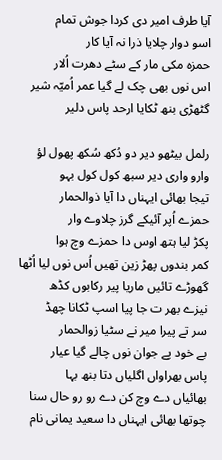آیا طرف امیر دی کردا جوش تمام
اسو دوار چلایا ذرا نہ آیا کار
حمزہ مکی مار کے سٹے دھرت اُلار
اس نوں بھی چک لے گیا عمر اُمیّہ شیر
گٹھڑی بنھ ٹکایا ارحد پاس دلیر

رلمل بیٹھو دیر دو دُکھ سُکھ پھول لؤ
وارو واری دیر سبھ کول کول بہو
تیجا بھائی ایہناں دا آیا ذوالحمار
حمزے اُپر آئیکے گرز چلاوے وار
پکڑ لیا ہتھ اوس دا حمزے وچ ہوا
کمر بندوں پھڑ زین تھیں اُس نوں لیا اُٹھا
گھوڑے تائیں ماریا پیر رکابوں کڈھ
نیزے بھر ت جا پیا اسپ ٹکانا چھڈ
سر تے پیرا میر نے سٹیا زوالحمار
بے خود پے جوان نوں چالے گیا عیار
پاس بھراواں اگلیاں دتا بنھ بہا
بھائیاں دے وچ کن دے رو رو حال سنا
چوتھا بھائی ایہناں دا سعید یمانی نام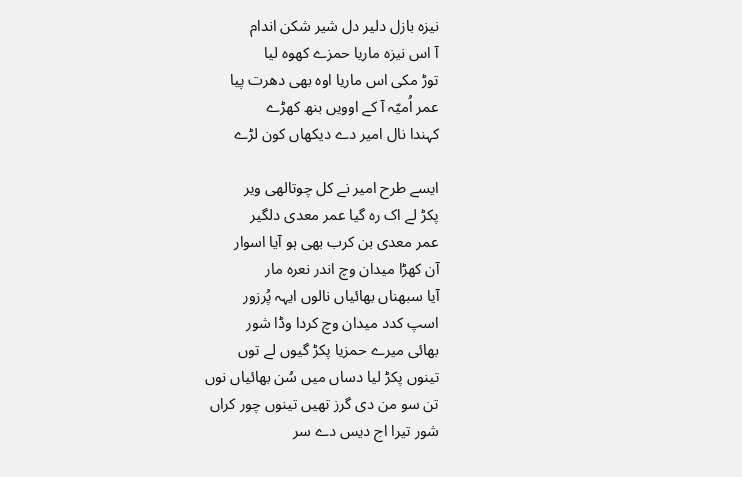نیزہ بازل دلیر دل شیر شکن اندام
آ اس نیزہ ماریا حمزے کھوہ لیا
توڑ مکی اس ماریا اوہ بھی دھرت پیا
عمر اُمیّہ آ کے اوویں بنھ کھڑے
کہندا نال امیر دے دیکھاں کون لڑے

ایسے طرح امیر نے کل چوتالھی ویر
پکڑ لے اک رہ گیا عمر معدی دلگیر
عمر معدی بن کرب بھی ہو آیا اسوار
آن کھڑا میدان وچ اندر نعرہ مار
آیا سبھناں بھائیاں نالوں ایہہ پُرزور
اسپ کدد میدان وچ کردا وڈا شور
بھائی میرے حمزیا پکڑ گیوں لے توں
تینوں پکڑ لیا دساں میں سُن بھائیاں نوں
تن سو من دی گرز تھیں تینوں چور کراں
شور تیرا اج دیس دے سر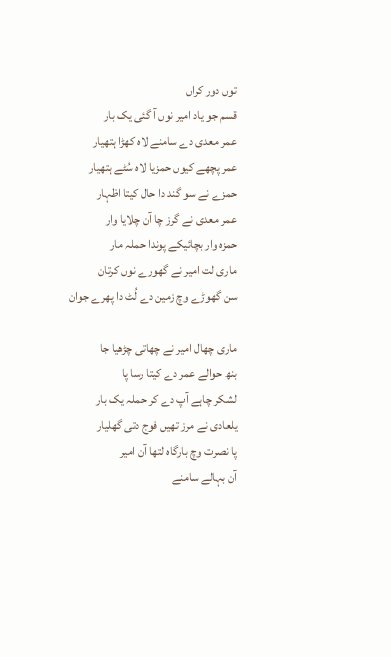توں دور کراں
قسم جو یاد امیر نوں آ گئی یک بار
عمر معدی دے سامنے لاہ کھڑا ہتھیار
عمر پچھے کیوں حمزیا لاہ سُٹے ہتھیار
حمزے نے سو گند دا حال کیتا اظہار
عمر معدی نے گرز چا آن چلایا وار
حمزہ وار بچائیکے پوندا حملہ مار
ماری لت امیر نے گھورے نوں کرتان
سن گھوڑے وچ زمین دے لُٹ دا پھرے جوان

ماری چھال امیر نے چھاتی چڑھیا جا
بنھ حوالے عمر دے کیتا رسا پا
لشکر چاہے آپ دے کر حملہ یک بار
یلعادی نے مرز تھیں فوج دتی گھلیار
پا نصرت وچ بارگاہ لتھا آن امیر
آن بہالے سامنے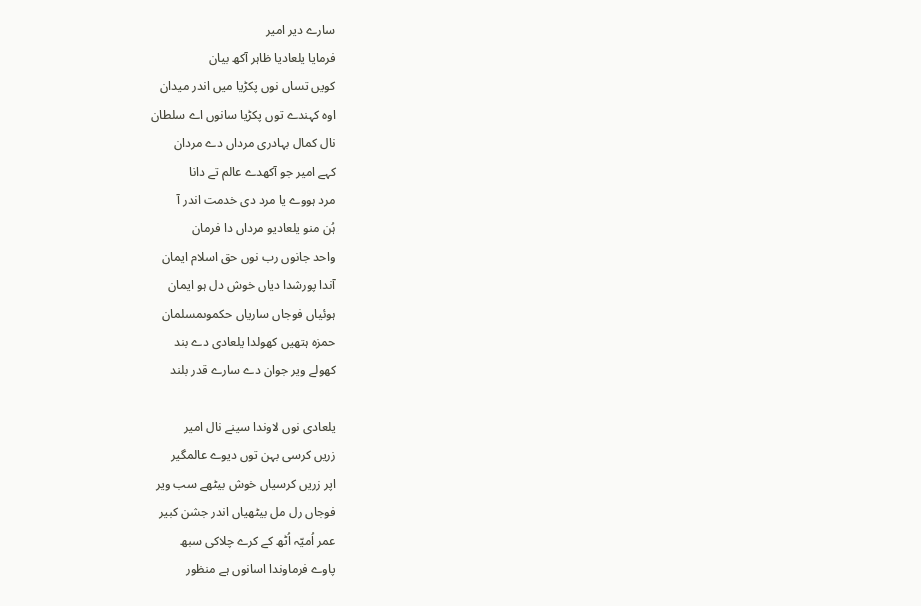سارے دیر امیر
فرمایا یلعادیا ظاہر آکھ بیان
کویں تساں نوں پکڑیا میں اندر میدان
اوہ کہندے توں پکڑیا سانوں اے سلطان
نال کمال بہادری مرداں دے مردان
کہے امیر جو آکھدے عالم تے دانا
مرد ہووے یا مرد دی خدمت اندر آ
ہُن منو یلعادیو مرداں دا فرمان
واحد جانوں رب نوں حق اسلام ایمان
آندا پورشدا دیاں خوش دل ہو ایمان
ہوئیاں فوجاں ساریاں حکموںمسلمان
حمزہ ہتھیں کھولدا یلعادی دے بند
کھولے ویر جوان دے سارے قدر بلند

یلعادی نوں لاوندا سینے نال امیر
زریں کرسی بہن توں دیوے عالمگیر
اپر زریں کرسیاں خوش بیٹھے سب ویر
فوجاں رل مل بیٹھیاں اندر جشن کبیر
عمر اُمیّہ اُٹھ کے کرے چلاکی سبھ
پاوے فرماوندا اسانوں ہے منظور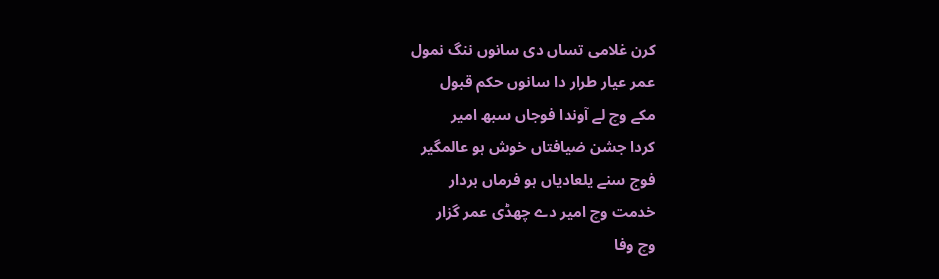کرن غلامی تساں دی سانوں ننگ نمول
عمر عیار طرار دا سانوں حکم قبول
مکے وچ لے آوندا فوجاں سبھ امیر
کردا جشن ضیافتاں خوش ہو عالمگیر
فوج سنے یلعادیاں ہو فرماں بردار
خدمت وچ امیر دے چھڈی عمر گزار
وچ وفا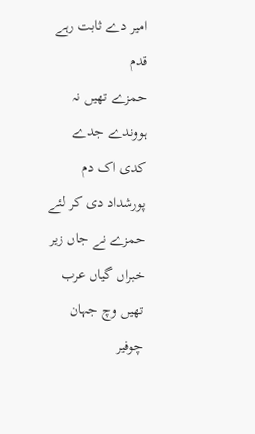امیر دے ثابت رہے قدم
حمزے تھیں نہ ہووندے جدے کدی اک دم
پورشداد دی کر لئے حمزے نے جاں زیر
خبراں گیاں عرب تھیں وچ جہان چوفیر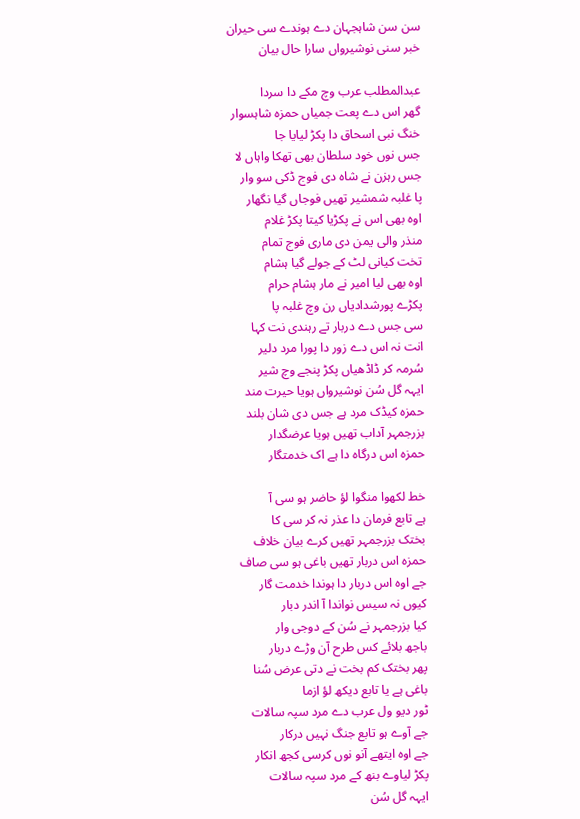سن سن شاہجہان دے ہوندے سی حیران
خبر سنی نوشیرواں سارا حال بیان

عبدالمطلب عرب وچ مکے دا سردا
گھر اس دے پعت جمیاں حمزہ شاہسوار
خنگ نبی اسحاق دا پکڑ لیایا جا
جس نوں خود سلطان بھی تھکا واہاں لا
جس رہزن نے شاہ دی فوج ڈکی سو وار
پا غلبہ شمشیر تھیں فوجاں گیا نگھار
اوہ بھی اس نے پکڑیا کیتا پکڑ غلام
منذر والی یمن دی ماری فوج تمام
تخت کیانی لٹ کے جولے گیا ہشام
اوہ بھی لیا امیر نے مار ہشام حرام
پکڑے پورشدادیاں رن وچ غلبہ پا
سی جس دے دربار تے رہندی نت کہا
انت نہ اس دے زور دا پورا مرد دلیر
سُرمہ کر ڈاڈھیاں پکڑ پنجے وچ شیر
ایہہ گل سُن نوشیرواں ہویا حیرت مند
حمزہ کیڈک مرد ہے جس دی شان بلند
بزرجمہر آداب تھیں ہویا عرضگدار
حمزہ اس درگاہ دا ہے اک خدمتگار

خط لکھوا منگوا لؤ حاضر ہو سی آ
ہے تابع فرمان دا عذر نہ کر سی کا
بختک بزرجمہر تھیں کرے بیان خلاف
حمزہ اس دربار تھیں باغی ہو سی صاف
جے اوہ اس دربار دا ہوندا خدمت گار
کیوں نہ سیس نواندا آ اندر دبار
کیا بزرجمہر نے سُن کے دوجی وار
باجھ بلائے کس طرح آن وڑے دربار
پھر بختک کم بخت نے دتی عرض سُنا
باغی ہے یا تابع دیکھ لؤ ازما
ٹور دیو ول عرب دے مرد سپہ سالات
جے آوے ہو تابع جنگ نہیں درکار
جے اوہ ایتھے آنو نوں کرسی کجھ انکار
پکڑ لیاوے بنھ کے مرد سپہ سالات
ایہہ گل سُن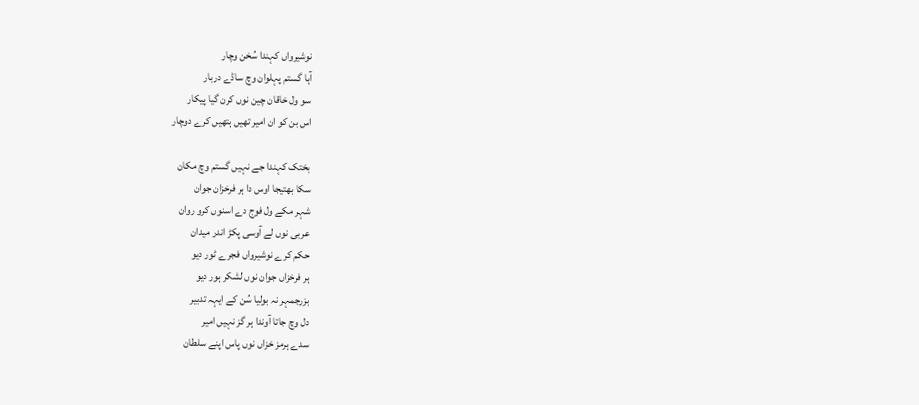نوشیرواں کہندا سُخن وچار
آہا گستم پہلوان وچ ساڈے دربار
سو ول خاقان چین نوں کرن گیا پیکار
اس بن کو ان امیر تھیں ہتھیں کرے دوچار

بختک کہندا جے نہیں گستم وچ مکان
سکا بھتیجا اوس دا ہر فرخزان جوان
شہر مکے ول فوج دے اسنوں کرو روان
عربی نوں لے آوسی پکڑ اندر میدان
حکم کرے نوشیرواں فجرے ٹور دیو
ہر فرخزاں جوان نوں لشکر ہور دیو
بزرجمہر نہ بولیا سُن کے ایہہ تدبیر
دل وچ جاتا آوندا ہر گز نہیں امیر
سدے ہرمز خزاں نوں پاس اپنے سلطان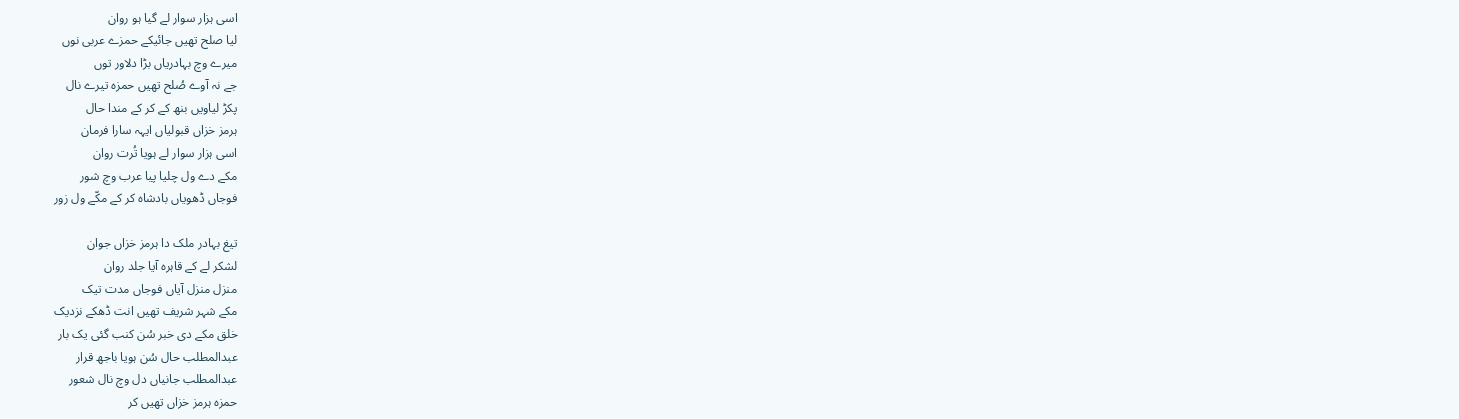اسی ہزار سوار لے گیا ہو روان
لیا صلح تھیں جائیکے حمزے عربی نوں
میرے وچ بہادریاں بڑا دلاور توں
جے نہ آوے صُلح تھیں حمزہ تیرے نال
پکڑ لیاویں بنھ کے کر کے مندا حال
ہرمز خزاں قبولیاں ایہہ سارا فرمان
اسی ہزار سوار لے ہویا تُرت روان
مکے دے ول چلیا پیا عرب وچ شور
فوجاں ڈھویاں بادشاہ کر کے مکّے ول زور

تیغ بہادر ملک دا ہرمز خزاں جوان
لشکر لے کے قاہرہ آیا جلد روان
منزل منزل آیاں فوجاں مدت تیک
مکے شہر شریف تھیں انت ڈھکے نزدیک
خلق مکے دی خبر سُن کنب گئی یک بار
عبدالمطلب حال سُن ہویا باجھ قرار
عبدالمطلب جانیاں دل وچ نال شعور
حمزہ ہرمز خزاں تھیں کر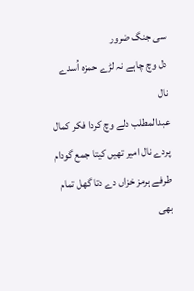سی جنگ ضرور
دل وچ چاہے نہ لڑے حمزہ اُسدے نال
عبدالمطلب دلے وچ کردا فکر کمال
پردے نال امیر تھیں کیتا جمع گودام
طرفے ہرمز خزاں دے دتا گھل تمام
بھی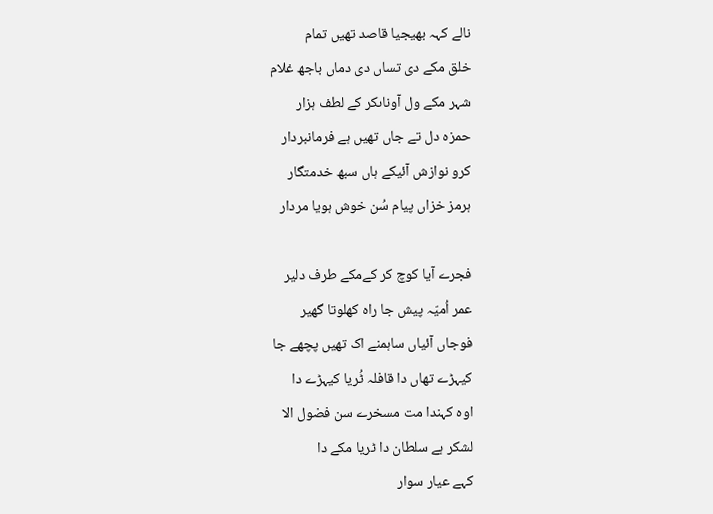نالے کہہ بھیجیا قاصد تھیں تمام
خلق مکے دی تساں دی دماں باجھ غلام
شہر مکے ول آوناںکر کے لطف ہزار
حمزہ دل تے جاں تھیں ہے فرمانبردار
کرو نوازش آئیکے ہاں سبھ خدمتگار
ہرمز خزاں پیام سُن خوش ہویا مردار

فجرے آیا کوچ کر کےمکے طرف دلیر
عمر اُمیّہ پیش جا راہ کھلوتا گھیر
فوجاں آئیاں ساہمنے اک تھیں پچھے جا
کیہڑے تھاں دا قافلہ ٹُریا کیہڑے دا
اوہ کہندا مت مسخرے سن فضول الا
لشکر ہے سلطان دا ٹریا مکے دا
کہے عیار سوار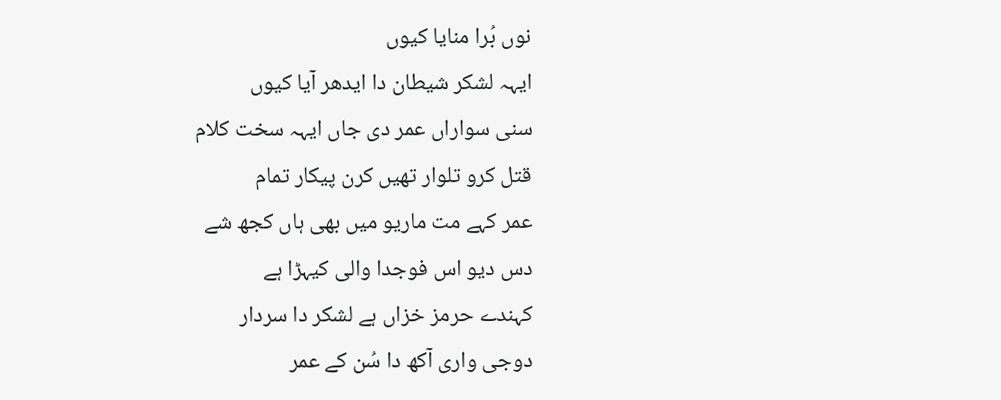نوں بُرا منایا کیوں
ایہہ لشکر شیطان دا ایدھر آیا کیوں
سنی سواراں عمر دی جاں ایہہ سخت کلام
قتل کرو تلوار تھیں کرن پیکار تمام
عمر کہے مت ماریو میں بھی ہاں کجھ شے
دس دیو اس فوجدا والی کیہڑا ہے
کہندے حرمز خزاں ہے لشکر دا سردار
دوجی واری آکھ دا سُن کے عمر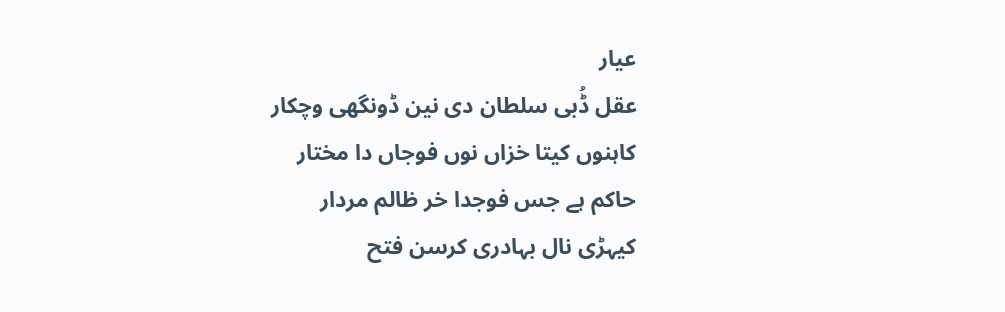عیار
عقل ڈُبی سلطان دی نین ڈونگھی وچکار
کاہنوں کیتا خزاں نوں فوجاں دا مختار
حاکم ہے جس فوجدا خر ظالم مردار
کیہڑی نال بہادری کرسن فتح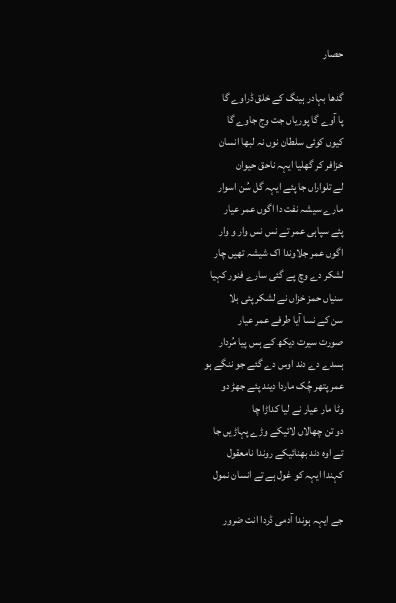حصار

گدھا بہادر ہینگ کے خلق ڈراوے گا
پا آوے گا پوریاں جت وج جاوے گا
کیوں کوئی سلطان نوں نہ لبھا انسان
خزافر کر گھلیا ایہہ ناحق حیوان
لے تلواراں جا پئے ایہہ گل سُن اسوار
مارے سیشہ نفت دا اگوں عمر عیار
پئے سپاہی عمر تے نس نس وار و وار
اگوں عمر جلاوندا اک شیشہ تھیں چار
لشکر دے وچ پے گئی سارے فنور کہیا
سنیاں حمز خزاں نے لشکر پئی بلا
سن کے نسا آیا طرفے عمر عیار
صورت سیرت دیکھ کے ہس پیا مُردار
ہسدے دے دند اوس دے گئے جو ننگے ہو
عمر پتھر چُک ماردا دیند پئے جھڑ دو
وٹا مار عیار نے لیا کداڑا چا
دو تن چھالاں لائیکے وڑے پہاڑیں جا
تے اوہ دند بھنائیکے روندا نامعقول
کہندا ایہہ کو غول ہے تے انسان نمول

جے ایہہ ہوندا آدمی ڈردا انت ضرور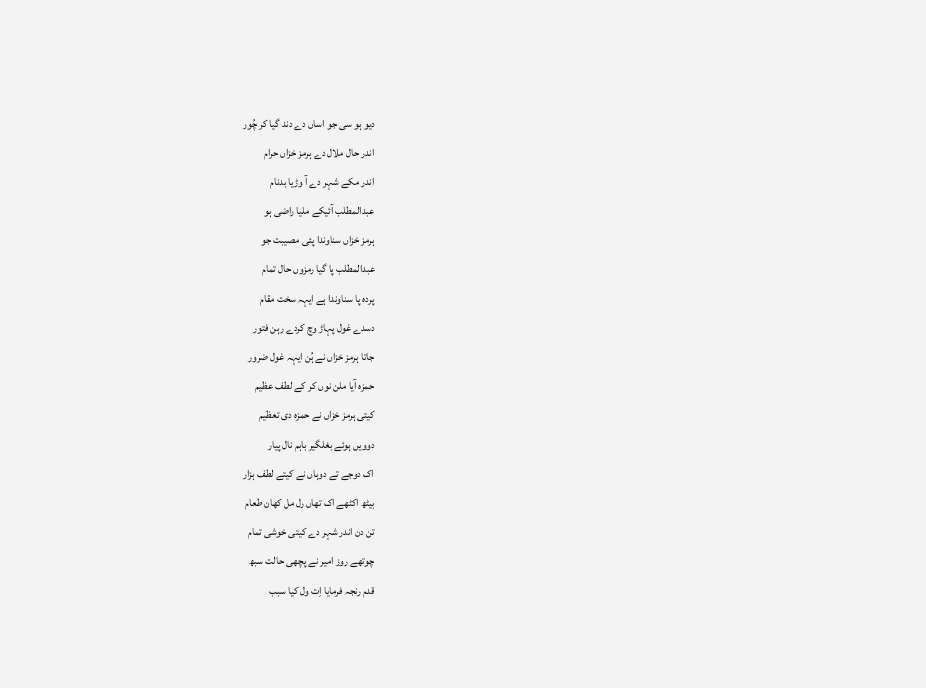دیو ہو سی جو اساں دے دند گیا کر چُور
اندر حال ملال دے ہرمز خزاں حرام
اندر مکے شہر دے آ وڑیا بدنام
عبدالمطلب آئیکے ملیا راضی ہو
ہرمز خزاں سناوندا پئی مصیبت جو
عبدالمطلب پا گیا رمزوں حال تمام
پردہ پا سناوندا ہے ایہہ سخت مقام
دسدے غول پہاڑ وچ کردے رہن فتور
جاتا ہرمز خزاں نے ہُن ایہہ غول ضرور
حمزہ آیا ملن نوں کر کے لطف عظیم
کیتی ہرمز خزاں نے حمزہ دی تعظیم
دوویں ہوئے بغلگیر باہم نال پیار
اک دوجے تے دوہاں نے کیتے لطف ہزار
بیٹھ اکٹھے اک تھاں رل مل کھان طعام
تن دن اندر شہر دے کیتی خوشی تمام
چوتھے روز امیر نے پچھی حالت سبھ
قدم رنجہ فرمایا اِت ول کیا سبب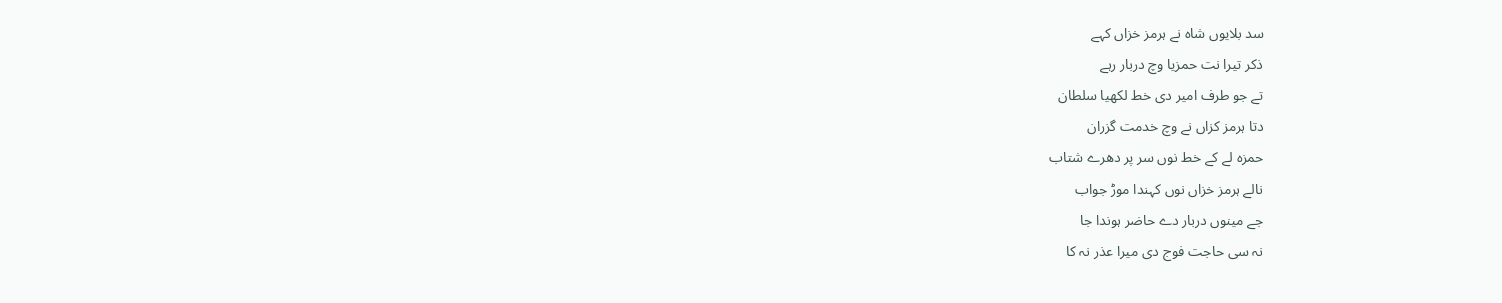سد بلایوں شاہ نے ہرمز خزاں کہے
ذکر تیرا نت حمزیا وچ دربار رہے
تے جو طرف امیر دی خط لکھیا سلطان
دتا ہرمز کزاں نے وچ خدمت گزران
حمزہ لے کے خط نوں سر پر دھرے شتاب
نالے ہرمز خزاں نوں کہندا موڑ جواب
جے مینوں دربار دے حاضر ہوندا جا
نہ سی حاجت فوج دی میرا عذر نہ کا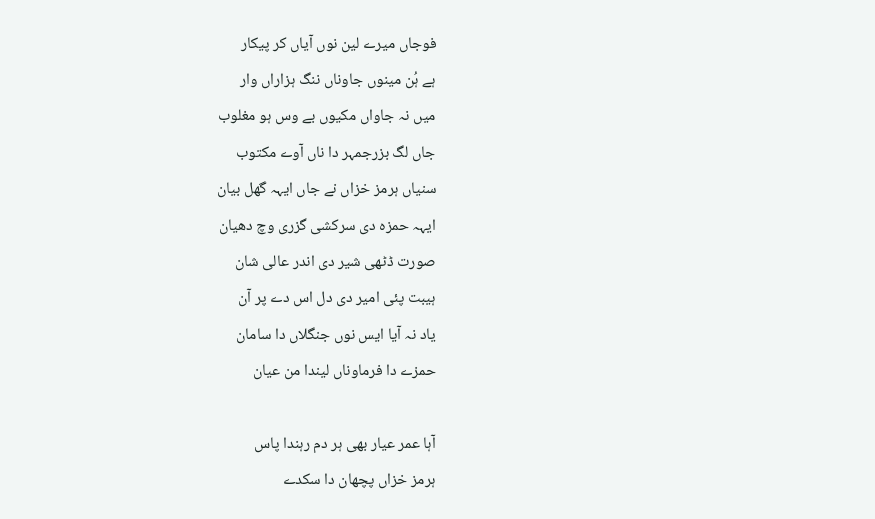فوجاں میرے لین نوں آیاں کر پیکار
ہے ہُن مینوں جاوناں ننگ ہزاراں وار
میں نہ جاواں مکیوں بے وس ہو مغلوب
جاں لگ بزرجمہر دا ناں آوے مکتوب
سنیاں ہرمز خزاں نے جاں ایہہ گھل بیان
ایہہ حمزہ دی سرکشی گزری وچ دھیان
صورت ڈٹھی شیر دی اندر عالی شان
ہیبت پئی امیر دی دل اس دے پر آن
یاد نہ آیا ایس نوں جنگلاں دا سامان
حمزے دا فرماوناں لیندا من عیان

آہا عمر عیار بھی ہر دم رہندا پاس
ہرمز خزاں پچھان دا سکدے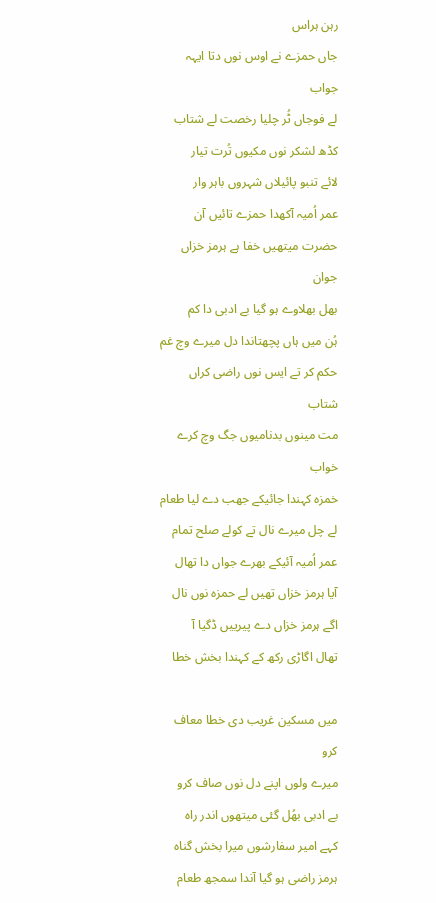رہن ہراس
جاں حمزے نے اوس نوں دتا ایہہ جواب
لے فوجاں ٹُر چلیا رخصت لے شتاب
کڈھ لشکر نوں مکیوں تُرت تیار
لائے تنبو پائیلاں شہروں باہر وار
عمر اُمیہ آکھدا حمزے تائیں آن
حضرت میتھیں خفا ہے ہرمز خزاں جوان
بھل بھلاوے ہو گیا بے ادبی دا کم
ہُن میں ہاں پچھتاندا دل میرے وچ غم
حکم کر تے ایس نوں راضی کراں شتاب
مت مینوں بدنامیوں جگ وچ کرے خواب
خمزہ کہندا جائیکے جھب دے لیا طعام
لے چل میرے نال تے کولے صلح تمام
عمر اُمیہ آئیکے بھرے جواں دا تھال
آیا ہرمز خزاں تھیں لے حمزہ نوں نال
اگے ہرمز خزاں دے پیرییں ڈگیا آ
تھال اگاڑی رکھ کے کہندا بخش خطا

میں مسکین غریب دی خطا معاف کرو
میرے ولوں اپنے دل نوں صاف کرو
بے ادبی بھُل گئی میتھوں اندر راہ
کہے امیر سفارشوں میرا بخش گناہ
ہرمز راضی ہو گیا آندا سمجھ طعام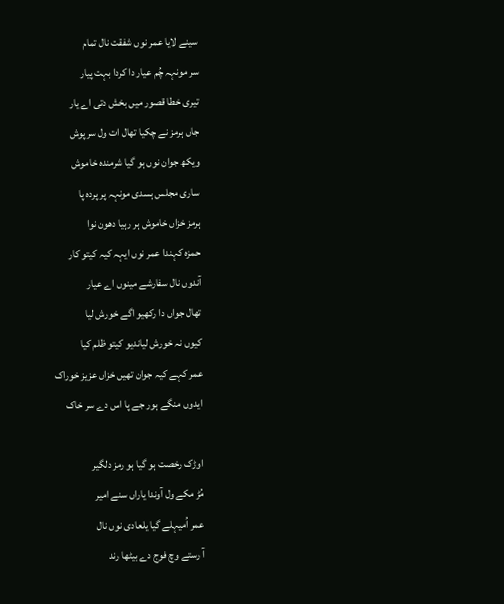سینے لایا عمر نوں شفقت نال تمام
سر مونہہ چُم عیار دا کردا بہت پیار
تیری خطا قصور میں بخش دتی اے یار
جاں ہرمز نے چکیا تھال ات ول سرپوش
ویکھ جوان نوں ہو گیا شرمندہ خاموش
ساری مجلس ہسدی مونہہ پر پردہ پا
ہرمز خزاں خاموش ہر رہیا دھون نوا
حمزہ کہندا عمر نوں ایہہ کیہ کیتو کار
آندوں نال سفارشے مینوں اے عیار
تھال جواں دا رکھیو اگے خورش لیا
کیوں نہ خورش لیاندیو کیتو ظلم کیا
عمر کہے کیہ جوان تھیں خزاں عزیز خوراک
ایدوں منگے ہور جے پا اس دے سر خاک

اوڑک رخصت ہو گیا ہو رمز دلگیر
مُڑ مکے ول آوندا یاراں سنے امیر
عمر اُمیہلے گیا یلعادی نوں نال
آ رستے وچ فوج دے بیٹھا رند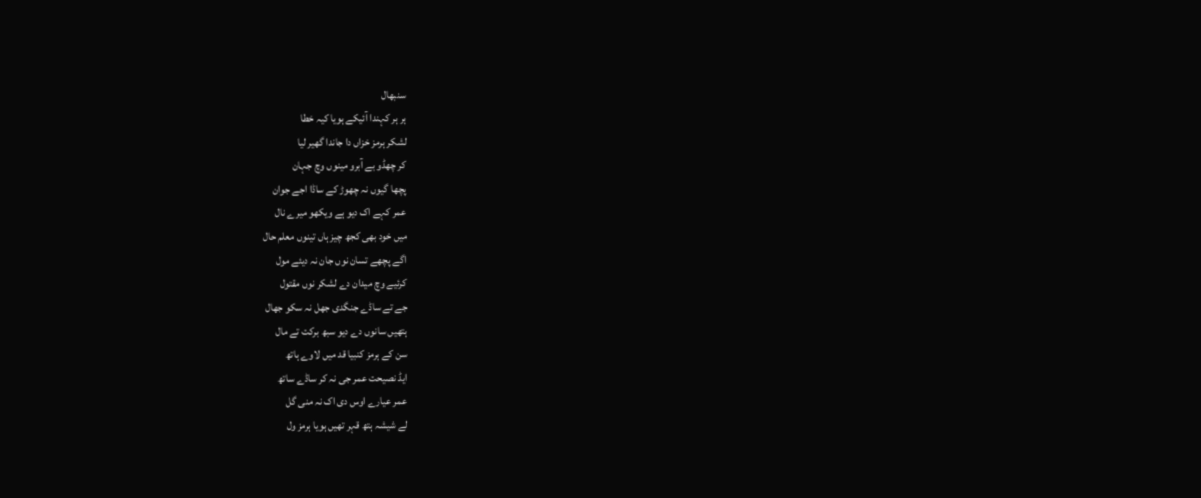سنبھال
ہر ہر کہندا آئیکے ہویا کیہ خطا
لشکر ہرمز خزاں دا جاندا گھیر لیا
کر چھڈو بے آبرو مینوں وچ جہان
پچھا گیوں نہ چھوڑ کے ساڈا اجے جوان
عمر کہے اک دیو ہے ویکھو میرے نال
میں خود بھی کجھ چیز ہاں تینوں معلم حال
اگے پچھے تسان نوں جان نہ دیئے مول
کرئیے وچ میدان دے لشکر نوں مقتول
جے تے ساڈے جنگدی جھل نہ سکو جھال
ہتھیں سانوں دے دیو سبھ برکت تے مال
سن کے ہرمز کنبیا قد میں لاوے ہاتھ
ایڈ نصیحت عمر جی نہ کر ساڈے ساتھ
عمر عیارے اوس دی اک نہ منی گل
لے شیشہ ہتھ قہر تھیں ہویا ہرمز ول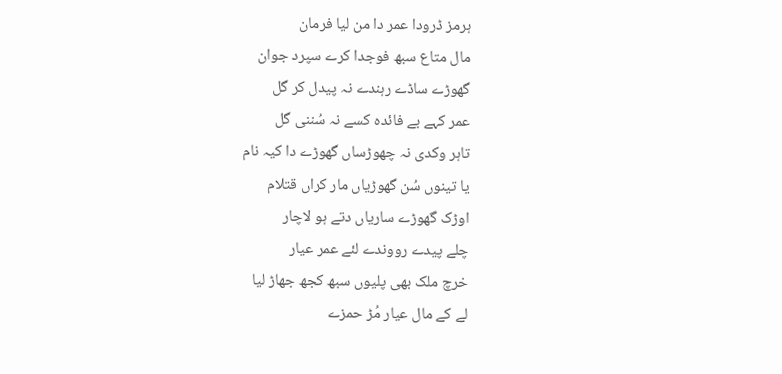ہرمز ڈرودا عمر دا من لیا فرمان
مال متاع سبھ فوجدا کرے سپرد جوان
گھوڑے ساڈے رہندے نہ پیدل کر گل
عمر کہے بے فائدہ کسے نہ سُننی گل
تاہر وکدی نہ چھوڑساں گھوڑے دا کیہ نام
یا تینوں سُن گھوڑیاں مار کراں قتلام
اوڑک گھوڑے ساریاں دتے ہو لاچار
چلے پیدے رووندے لئے عمر عیار
خرچ ملک بھی پلیوں سبھ کجھ جھاڑ لیا
لے کے مال عیار مُڑ حمزے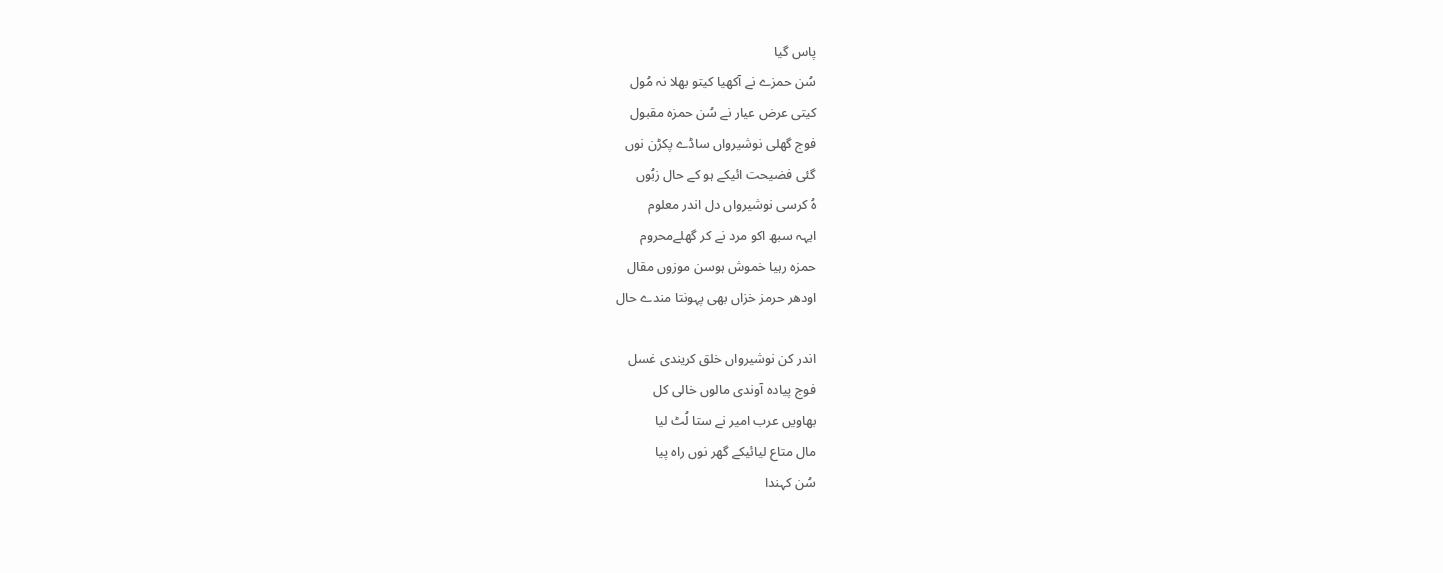پاس گیا
سُن حمزے نے آکھیا کیتو بھلا نہ مُول
کیتی عرض عیار نے سُن حمزہ مقبول
فوج گھلی نوشیرواں ساڈے پکڑن نوں
گئی فضیحت ائیکے ہو کے حال زبُوں
ہُ کرسی نوشیرواں دل اندر معلوم
ایہہ سبھ اکو مرد نے کر گھلےمحروم
حمزہ رہیا خموش ہوسن موزوں مقال
اودھر حرمز خزاں بھی پہونتا مندے حال

اندر کن نوشیرواں خلق کریندی غسل
فوج پیادہ آوندی مالوں خالی کل
بھاویں عرب امیر نے ستا لُٹ لیا
مال متاع لیائیکے گھر نوں راہ پیا
سُن کہندا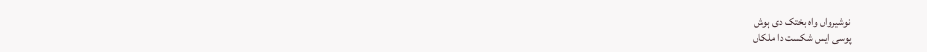نوشیرواں واہ بختک دی ہوش
پوسی ایس شکست دا ملکاں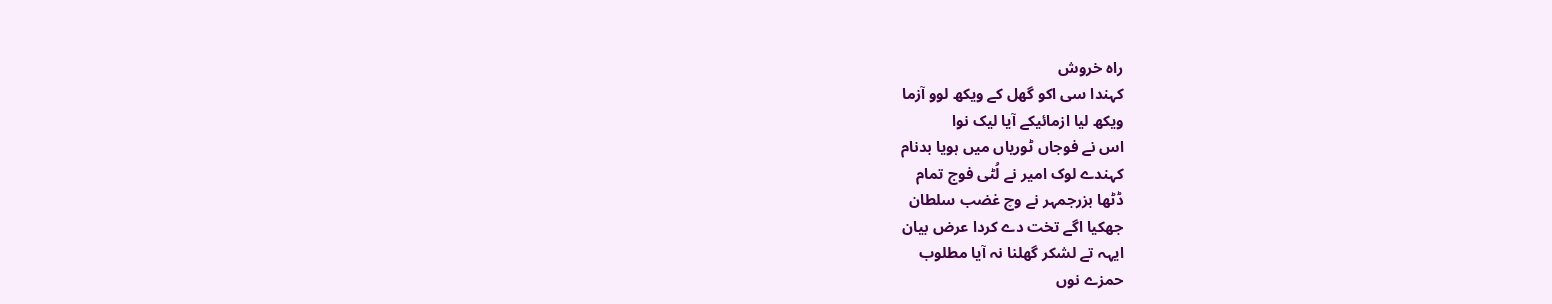راہ خروش
کہندا سی اکو گھل کے ویکھ لوو آزما
ویکھ لیا ازمائیکے آیا لیک نوا
اس نے فوجاں ٹوریاں میں ہویا بدنام
کہندے لوک امیر نے لُٹی فوج تمام
ڈٹھا بزرجمہر نے وچ غضب سلطان
جھکیا اگے تخت دے کردا عرض بیان
ایہہ تے لشکر گھلنا نہ آیا مطلوب
حمزے نوں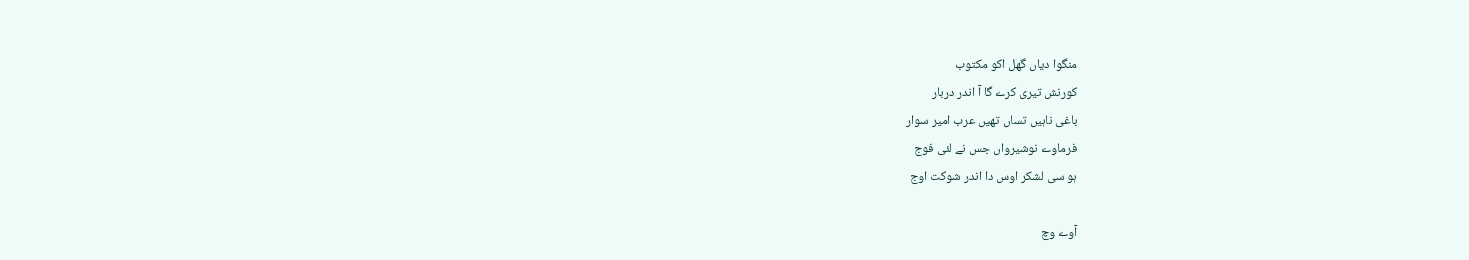منگوا دیاں گھل اکو مکتوب
کورنش تیری کرے گا آ اندر دربار
باغی ناہیں تساں تھیں عرب امیر سوار
فرماوے نوشیرواں جس نے لئی فوج
ہو سی لشکر اوس دا اندر شوکت اوج

آوے وچ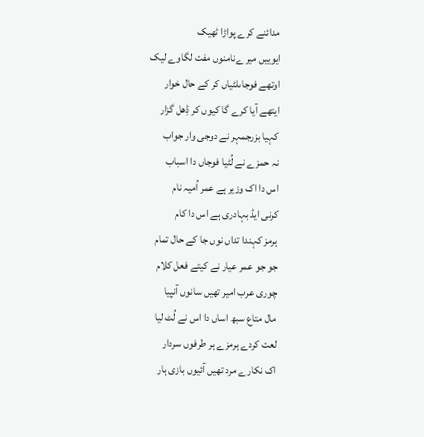مدائنے کرے پواڑا ٹھیک
ایوییں میر ےنامنوں مفت لگاوے لیک
اوتھے فوجاںلٹیاں کر کے حال خوار
ایتھے آیا کرے گا کیوں کر ڈِھل گزار
کہیا بزرجمہر نے دوجی وار جواب
نہ حمزے نے لُٹیا فوجاں دا اسباب
اس دا اک وزیر ہے عمر اُمیہ نام
کرنی ایڈ بہادری ہے اس دا کام
ہرمز کہندا تداں نوں جا کے حال تمام
جو جو عمر عیار نے کیتے فعل کلام
چوری عرب امیر تھیں سانوں آنپیا
مال متاع سبھ اساں دا اس نے لُٹ لیا
لعت کردے ہرمزے ہر طرفوں سردار
اک نکارے مرد تھیں آئیوں بازی ہار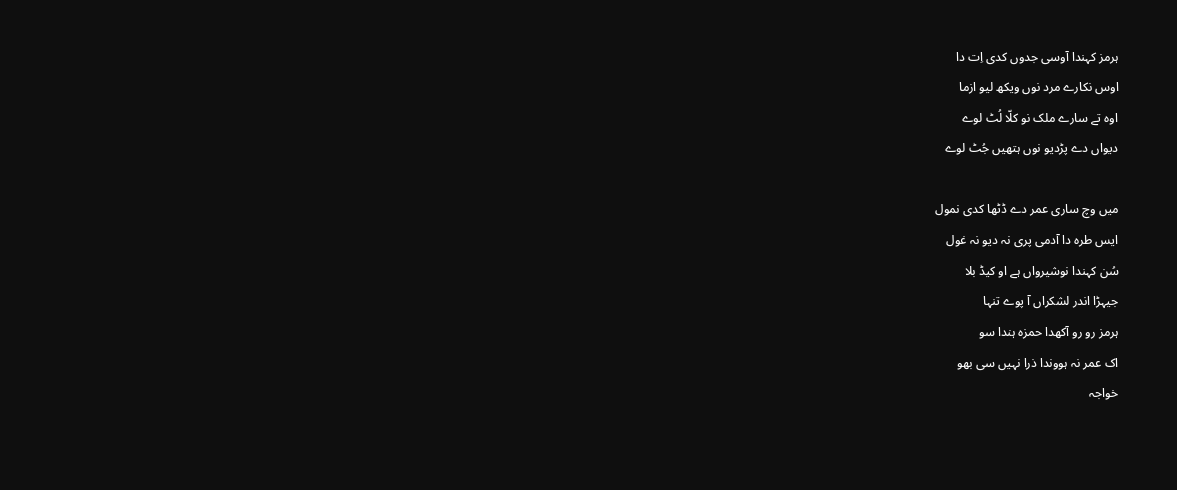ہرمز کہندا آوسی جدوں کدی اِت دا
اوس نکارے مرد نوں ویکھ لیو ازما
اوہ تے سارے ملک نو کلّا لُٹ لوے
دیواں دے پڑدیو نوں ہتھیں جُٹ لوے

میں وچ ساری عمر دے ڈٹھا کدی نمول
ایس طرہ دا آدمی پری نہ دیو نہ غول
سُن کہندا نوشیرواں ہے او کیڈ بلا
جیہڑا اندر لشکراں آ پوے تنہا
ہرمز رو رو آکھدا حمزہ ہندا سو
اک عمر نہ ہووندا ذرا نہیں سی بھو
خواجہ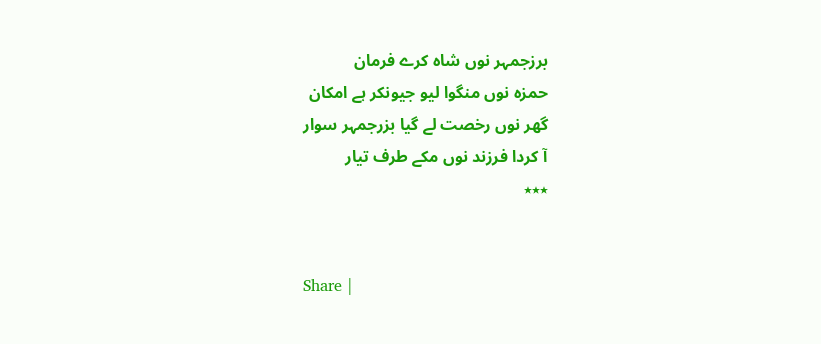برزجمہر نوں شاہ کرے فرمان
حمزہ نوں منگوا لیو جیونکر ہے امکان
گھر نوں رخصت لے گیا بزرجمہر سوار
آ کردا فرزند نوں مکے طرف تیار
٭٭٭


Share |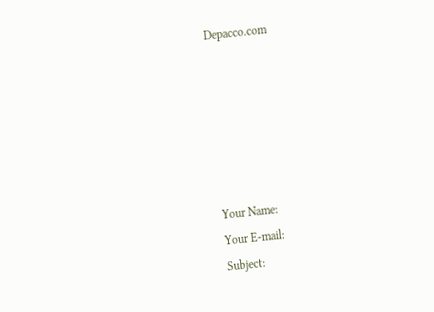Depacco.com






Your Name:
Your E-mail:
Subject: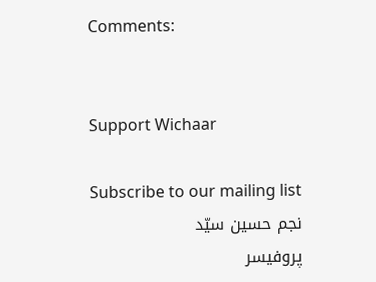Comments:


Support Wichaar

Subscribe to our mailing list
نجم حسین سیّد
پروفیسر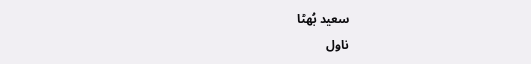سعید بُھٹا
ناول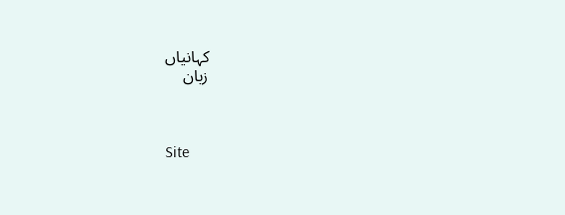کہانیاں
زبان



Site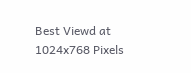Best Viewd at 1024x768 Pixels